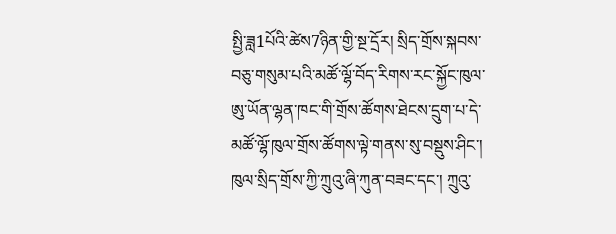སྤྱི་ཟླ1པོའི་ཚེས7ཉིན་གྱི་སྔ་དྲོར། སྲིད་གྲོས་སྐབས་བཅུ་གསུམ་པའི་མཚོ་ལྷོ་བོད་རིགས་རང་སྐྱོང་ཁུལ་ཨུ་ཡོན་ལྷན་ཁང་གི་གྲོས་ཚོགས་ཐེངས་དྲུག་པ་དེ་མཚོ་ལྷོ་ཁུལ་གྲོས་ཚོགས་ལྟེ་གནས་སུ་བསྡུས་ཤིང་། ཁུལ་སྲིད་གྲོས་ཀྱི་ཀྲུའུ་ཞི་ཀུན་བཟང་དང་། ཀྲུའུ་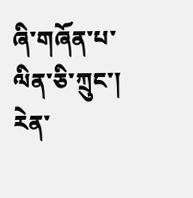ཞི་གཞོན་པ་ལིན་ཅི་ཀྲུང་། རེན་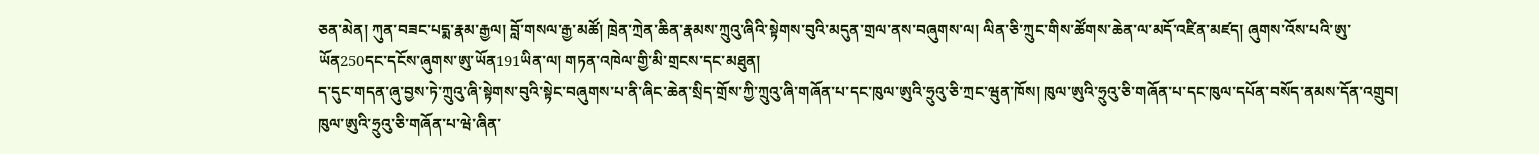ཅན་མེན། ཀུན་བཟང་པདྨ་རྣམ་རྒྱལ། བློ་གསལ་རྒྱ་མཚོ། ཁྲེན་ཀྲེན་ཆིན་རྣམས་ཀྲུའུ་ཞིའི་སྟེགས་བུའི་མདུན་གྲལ་ནས་བཞུགས་ལ། ལིན་ཅི་ཀྲུང་གིས་ཚོགས་ཆེན་ལ་མདོ་འཛིན་མཛད། ཞུགས་འོས་པའི་ཨུ་ཡོན250དང་དངོས་ཞུགས་ཨུ་ཡོན191ཡིན་ལ། གཏན་འཁེལ་གྱི་མི་གྲངས་དང་མཐུན།
ད་དུང་གདན་ཞུ་བྱས་ཏེ་ཀྲུའུ་ཞི་སྟེགས་བུའི་སྟེང་བཞུགས་པ་ནི་ཞིང་ཆེན་སྲིད་གྲོས་ཀྱི་ཀྲུའུ་ཞི་གཞོན་པ་དང་ཁུལ་ཨུའི་ཧྲུའུ་ཅི་ཀྲང་ཝུན་ཁོས། ཁུལ་ཨུའི་ཧྲུའུ་ཅི་གཞོན་པ་དང་ཁུལ་དཔོན་བསོད་ནམས་དོན་འགྲུབ། ཁུལ་ཨུའི་ཧྲུའུ་ཅི་གཞོན་པ་ཝེ་ཞིན་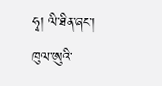ཧྭ། ལི་ཐིན་ཞང་། ཁུལ་ཨུའི་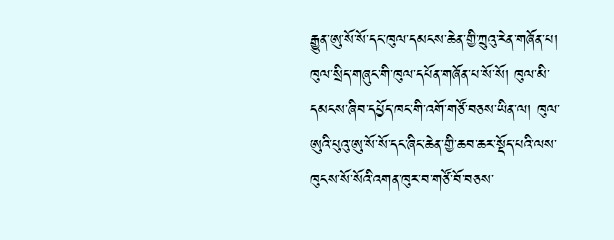རྒྱུན་ཨུ་སོ་སོ་དང་ཁུལ་དམངས་ཆེན་གྱི་ཀྲུའུ་རེན་གཞོན་པ། ཁུལ་སྲིད་གཞུང་གི་ཁུལ་དཔོན་གཞོན་པ་སོ་སོ། ཁུལ་མི་དམངས་ཞིབ་དཔྱོད་ཁང་གི་འགོ་གཙོ་བཅས་ཡིན་ལ། ཁུལ་ཨུའི་པུའུ་ཨུ་སོ་སོ་དང་ཞིང་ཆེན་གྱི་ཆབ་ཆར་སྡོད་པའི་ལས་ཁུངས་སོ་སོའི་འགན་ཁུར་བ་གཙོ་བོ་བཅས་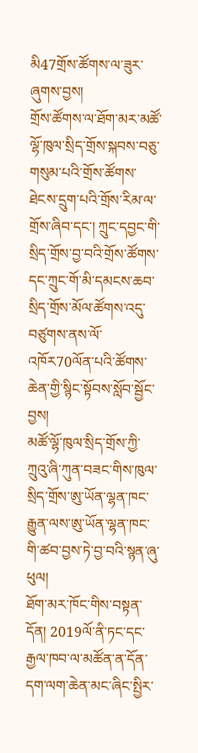མི47གྲོས་ཚོགས་ལ་ཟུར་ཞུགས་བྱས།
གྲོས་ཚོགས་ལ་ཐོག་མར་མཚོ་ལྷོ་ཁུལ་སྲིད་གྲོས་སྐབས་བཅུ་གསུམ་པའི་གྲོས་ཚོགས་ཐེངས་དྲུག་པའི་གྲོས་རིམ་ལ་གྲོས་ཞིབ་དང་། ཀྲུང་དབྱང་གི་སྲིད་གྲོས་བྱ་བའི་གྲོས་ཚོགས་དང་ཀྲུང་གོ་མི་དམངས་ཆབ་སྲིད་གྲོས་མོལ་ཚོགས་འདུ་བཙུགས་ནས་ལོ་འཁོར70ལོན་པའི་ཚོགས་ཆེན་གྱི་སྙིང་སྟོབས་སློབ་སྦྱོང་བྱས།
མཚོ་ལྷོ་ཁུལ་སྲིད་གྲོས་ཀྱི་ཀྲུའུ་ཞི་ཀུན་བཟང་གིས་ཁུལ་སྲིད་གྲོས་ཨུ་ཡོན་ལྷན་ཁང་རྒྱུན་ལས་ཨུ་ཡོན་ལྷན་ཁང་གི་ཚབ་བྱས་ཏེ་བྱ་བའི་སྙན་ཞུ་ཕུལ།
ཐོག་མར་ཁོང་གིས་བསྟན་དོན། 2019ལོ་ནི་ཏང་དང་རྒྱལ་ཁབ་ལ་མཚོན་ན་དོན་དག་ལག་ཆེན་མང་ཞིང་སྤྱིར་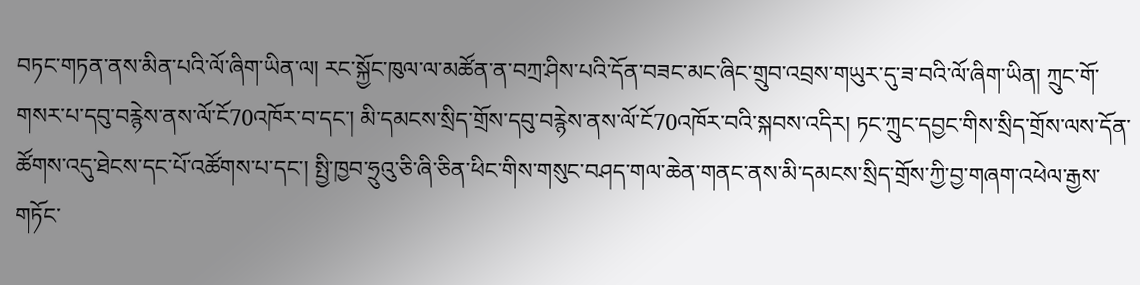བཏང་གཏན་ནས་མིན་པའི་ལོ་ཞིག་ཡིན་ལ། རང་སྐྱོང་ཁུལ་ལ་མཚོན་ན་བཀྲ་ཤིས་པའི་དོན་བཟང་མང་ཞིང་གྲུབ་འབྲས་གཡུར་དུ་ཟ་བའི་ལོ་ཞིག་ཡིན། ཀྲུང་གོ་གསར་པ་དབུ་བརྙེས་ནས་ལོ་ངོ70འཁོར་བ་དང་། མི་དམངས་སྲིད་གྲོས་དབུ་བརྙེས་ནས་ལོ་ངོ70འཁོར་བའི་སྐབས་འདིར། ཏང་ཀྲུང་དབྱང་གིས་སྲིད་གྲོས་ལས་དོན་ཚོགས་འདུ་ཐེངས་དང་པོ་འཚོགས་པ་དང་། སྤྱི་ཁྱབ་ཧྲུའུ་ཅི་ཞི་ཅིན་ཕིང་གིས་གསུང་བཤད་གལ་ཆེན་གནང་ནས་མི་དམངས་སྲིད་གྲོས་ཀྱི་བྱ་གཞག་འཕེལ་རྒྱས་གཏོང་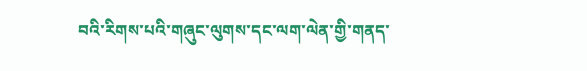བའི་རིགས་པའི་གཞུང་ལུགས་དང་ལག་ལེན་གྱི་གནད་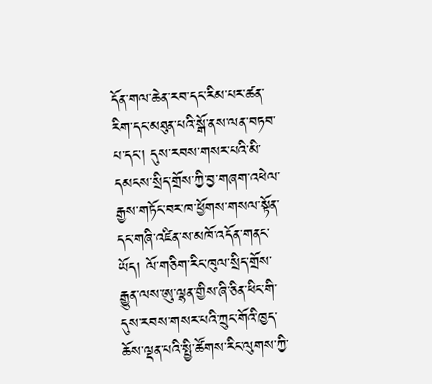དོན་གལ་ཆེན་རབ་དང་རིམ་པར་ཚན་རིག་དང་མཐུན་པའི་སྒོ་ནས་ལན་བཏབ་པ་དང་། དུས་རབས་གསར་པའི་མི་དམངས་སྲིད་གྲོས་ཀྱི་བྱ་གཞག་འཕེལ་རྒྱས་གཏོང་བར་ཁ་ཕྱོགས་གསལ་སྟོན་དང་གཞི་འཛིན་ས་མཁོ་འདོན་གནང་ཡོད། ལོ་གཅིག་རིང་ཁུལ་སྲིད་གྲོས་རྒྱུན་ལས་ཨུ་ལྷན་གྱིས་ཞི་ཅིན་ཕིང་གི་དུས་རབས་གསར་པའི་ཀྲུང་གོའི་ཁྱད་ཆོས་ལྡན་པའི་སྤྱི་ཚོགས་རིང་ལུགས་ཀྱི་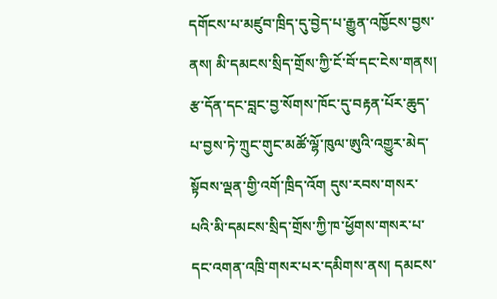དགོངས་པ་མཛུབ་ཁྲིད་དུ་བྱེད་པ་རྒྱུན་འཁྱོངས་བྱས་ནས། མི་དམངས་སྲིད་གྲོས་ཀྱི་ངོ་བོ་དང་ངེས་གནས། རྩ་དོན་དང་བླང་བྱ་སོགས་ཁོང་དུ་བརྟན་པོར་ཆུད་པ་བྱས་ཏེ་ཀྲུང་གུང་མཚོ་ལྷོ་ཁུལ་ཨུའི་འགྱུར་མེད་སྟོབས་ལྡན་གྱི་འགོ་ཁྲིད་འོག དུས་རབས་གསར་པའི་མི་དམངས་སྲིད་གྲོས་ཀྱི་ཁ་ཕྱོགས་གསར་པ་དང་འགན་འཁྲི་གསར་པར་དམིགས་ནས། དམངས་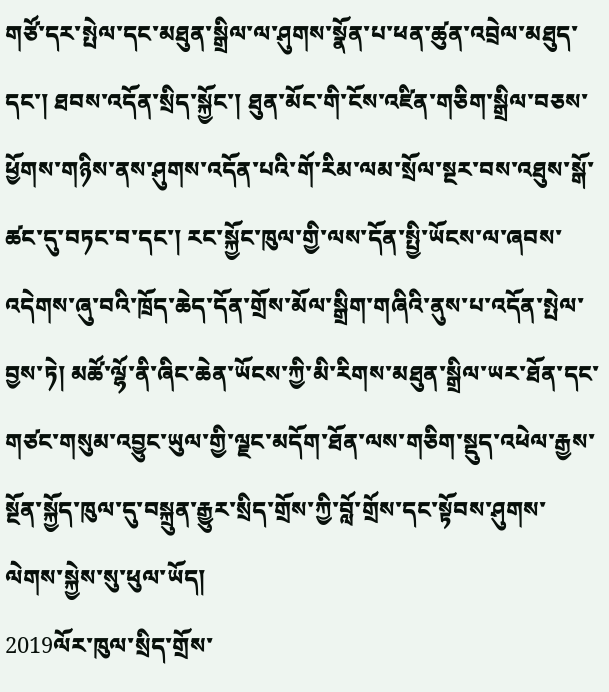གཙོ་དར་སྤེལ་དང་མཐུན་སྒྲིལ་ལ་ཤུགས་སྣོན་པ་ཕན་ཚུན་འབྲེལ་མཐུད་དང་། ཐབས་འདོན་སྲིད་སྐྱོང་། ཐུན་མོང་གི་ངོས་འཛིན་གཅིག་སྒྲིལ་བཅས་ཕྱོགས་གཉིས་ནས་ཤུགས་འདོན་པའི་གོ་རིམ་ལམ་སྲོལ་སྔར་བས་འཐུས་སྒོ་ཚང་དུ་བཏང་བ་དང་། རང་སྐྱོང་ཁུལ་གྱི་ལས་དོན་སྤྱི་ཡོངས་ལ་ཞབས་འདེགས་ཞུ་བའི་ཁྲོད་ཆེད་དོན་གྲོས་མོལ་སྒྲིག་གཞིའི་ནུས་པ་འདོན་སྤེལ་བྱས་ཏེ། མཚོ་ལྷོ་ནི་ཞིང་ཆེན་ཡོངས་ཀྱི་མི་རིགས་མཐུན་སྒྲིལ་ཡར་ཐོན་དང་གཙང་གསུམ་འབྱུང་ཡུལ་གྱི་ལྗང་མདོག་ཐོན་ལས་གཅིག་སྡུད་འཕེལ་རྒྱས་སྔོན་སྐྱོད་ཁུལ་དུ་བསྐྲུན་རྒྱུར་སྲིད་གྲོས་ཀྱི་བློ་གྲོས་དང་སྟོབས་ཤུགས་ལེགས་སྐྱེས་སུ་ཕུལ་ཡོད།
2019ལོར་ཁུལ་སྲིད་གྲོས་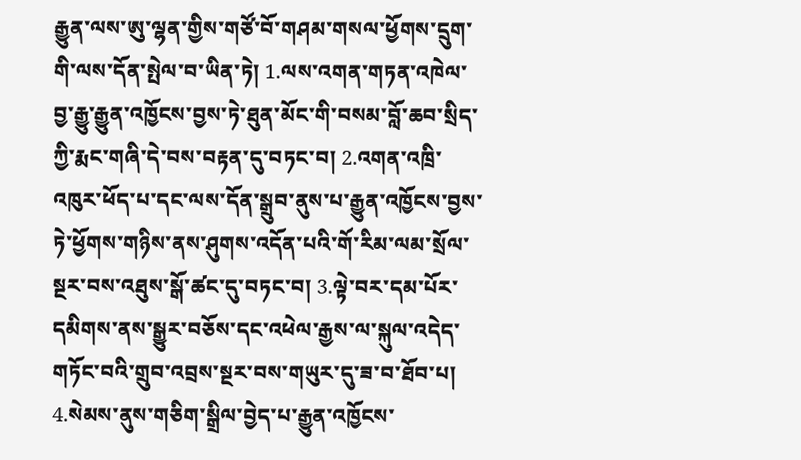རྒྱུན་ལས་ཨུ་ལྷན་གྱིས་གཙོ་བོ་གཤམ་གསལ་ཕྱོགས་དྲུག་གི་ལས་དོན་སྤེལ་བ་ཡིན་ཏེ། 1.ལས་འགན་གཏན་འཁེལ་བྱ་རྒྱུ་རྒྱུན་འཁྱོངས་བྱས་ཏེ་ཐུན་མོང་གི་བསམ་བློ་ཆབ་སྲིད་ཀྱི་རྨང་གཞི་དེ་བས་བརྟན་དུ་བཏང་བ། 2.འགན་འཁྲི་འཁུར་ཕོད་པ་དང་ལས་དོན་སྒྲུབ་ནུས་པ་རྒྱུན་འཁྱོངས་བྱས་ཏེ་ཕྱོགས་གཉིས་ནས་ཤུགས་འདོན་པའི་གོ་རིམ་ལམ་སྲོལ་སྔར་བས་འཐུས་སྒོ་ཚང་དུ་བཏང་བ། 3.ལྟེ་བར་དམ་པོར་དམིགས་ནས་སྒྱུར་བཅོས་དང་འཕེལ་རྒྱས་ལ་སྐུལ་འདེད་གཏོང་བའི་གྲུབ་འབྲས་སྔར་བས་གཡུར་དུ་ཟ་བ་ཐོབ་པ། 4.སེམས་ནུས་གཅིག་སྒྲིལ་བྱེད་པ་རྒྱུན་འཁྱོངས་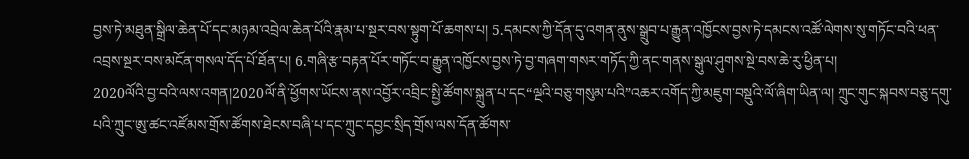བྱས་ཏེ་མཐུན་སྒྲིལ་ཆེན་པོ་དང་མཉམ་འབྲེལ་ཆེན་པོའི་རྣམ་པ་སྔར་བས་སྟུག་པོ་ཆགས་པ། 5.དམངས་ཀྱི་དོན་དུ་འགན་ནུས་སྒྲུབ་པ་རྒྱུན་འཁྱོངས་བྱས་ཏེ་དམངས་འཚོ་ལེགས་སུ་གཏོང་བའི་ཕན་འབྲས་སྔར་བས་མངོན་གསལ་དོད་པོ་ཐོན་པ། 6.གཞི་རྩ་བརྟན་པོར་གཏོང་བ་རྒྱུན་འཁྱོངས་བྱས་ཏེ་བྱ་གཞག་གསར་གཏོད་ཀྱི་ནང་གནས་སྒུལ་ཤུགས་སྔེ་བས་ཆེ་རུ་ཕྱིན་པ།
2020ལོའི་བྱ་བའི་ལས་འགན།2020ལོ་ནི་ཕྱོགས་ཡོངས་ནས་འབྱོར་འབྲིང་སྤྱི་ཚོགས་སྐྲུན་པ་དང“ལྔའི་བཅུ་གསུམ་པའི”འཆར་འགོད་ཀྱི་མཇུག་བསྡུའི་ལོ་ཞིག་ཡིན་ལ། ཀྲུང་གུང་སྐབས་བཅུ་དགུ་པའི་ཀྲུང་ཨུ་ཚང་འཛོམས་གྲོས་ཚོགས་ཐེངས་བཞི་པ་དང་ཀྲུང་དབྱང་སྲིད་གྲོས་ལས་དོན་ཚོགས་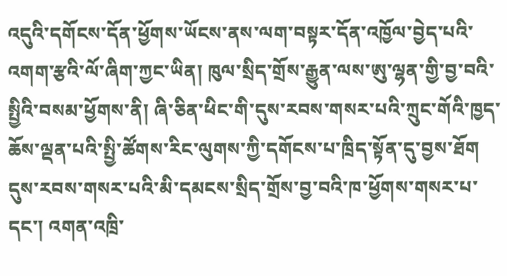འདུའི་དགོངས་དོན་ཕྱོགས་ཡོངས་ནས་ལག་བསྟར་དོན་འཁྱོལ་བྱེད་པའི་འགག་རྩའི་ལོ་ཞིག་ཀྱང་ཡིན། ཁུལ་སྲིད་གྲོས་རྒྱུན་ལས་ཨུ་ལྷན་གྱི་བྱ་བའི་སྤྱིའི་བསམ་ཕྱོགས་ནི། ཞི་ཅིན་ཕིང་གི་དུས་རབས་གསར་པའི་ཀྲུང་གོའི་ཁྱད་ཆོས་ལྡན་པའི་སྤྱི་ཚོགས་རིང་ལུགས་ཀྱི་དགོངས་པ་ཁྲིད་སྟོན་དུ་བྱས་ཐོག དུས་རབས་གསར་པའི་མི་དམངས་སྲིད་གྲོས་བྱ་བའི་ཁ་ཕྱོགས་གསར་པ་དང་། འགན་འཁྲི་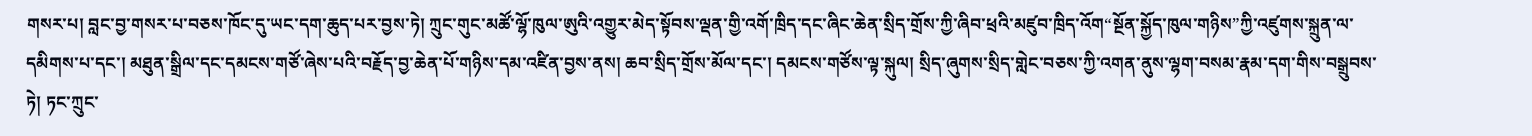གསར་པ། བླང་བྱ་གསར་པ་བཅས་ཁོང་དུ་ཡང་དག་ཆུད་པར་བྱས་ཏེ། ཀྲུང་གུང་མཚོ་ལྷོ་ཁུལ་ཨུའི་འགྱུར་མེད་སྟོབས་ལྡན་གྱི་འགོ་ཁྲིད་དང་ཞིང་ཆེན་སྲིད་གྲོས་ཀྱི་ཞིབ་ཕྲའི་མཛུབ་ཁྲིད་འོག“སྔོན་སྐྱོད་ཁུལ་གཉིས”ཀྱི་འཛུགས་སྐྲུན་ལ་དམིགས་པ་དང་། མཐུན་སྒྲིལ་དང་དམངས་གཙོ་ཞེས་པའི་བརྗོད་བྱ་ཆེན་པོ་གཉིས་དམ་འཛིན་བྱས་ནས། ཆབ་སྲིད་གྲོས་མོལ་དང་། དམངས་གཙོས་ལྟ་སྐུལ། སྲིད་ཞུགས་སྲིད་གླེང་བཅས་ཀྱི་འགན་ནུས་ལྷག་བསམ་རྣམ་དག་གིས་བསྒྲུབས་ཏེ། ཏང་ཀྲུང་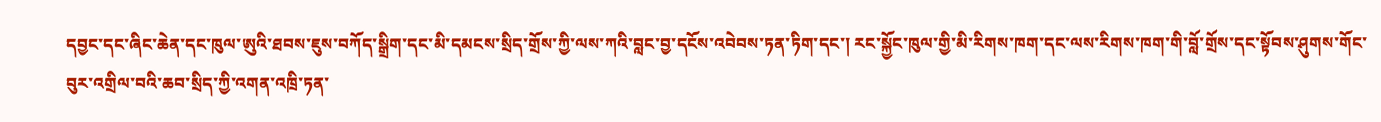དབྱང་དང་ཞིང་ཆེན་དང་ཁུལ་ཨུའི་ཐབས་ཇུས་བཀོད་སྒྲིག་དང་མི་དམངས་སྲིད་གྲོས་ཀྱི་ལས་ཀའི་བླང་བྱ་དངོས་འབེབས་ཏན་ཏིག་དང་། རང་སྐྱོང་ཁུལ་གྱི་མི་རིགས་ཁག་དང་ལས་རིགས་ཁག་གི་བློ་གྲོས་དང་སྟོབས་ཤུགས་གོང་བུར་འགྲིལ་བའི་ཆབ་སྲིད་ཀྱི་འགན་འཁྲི་ཏན་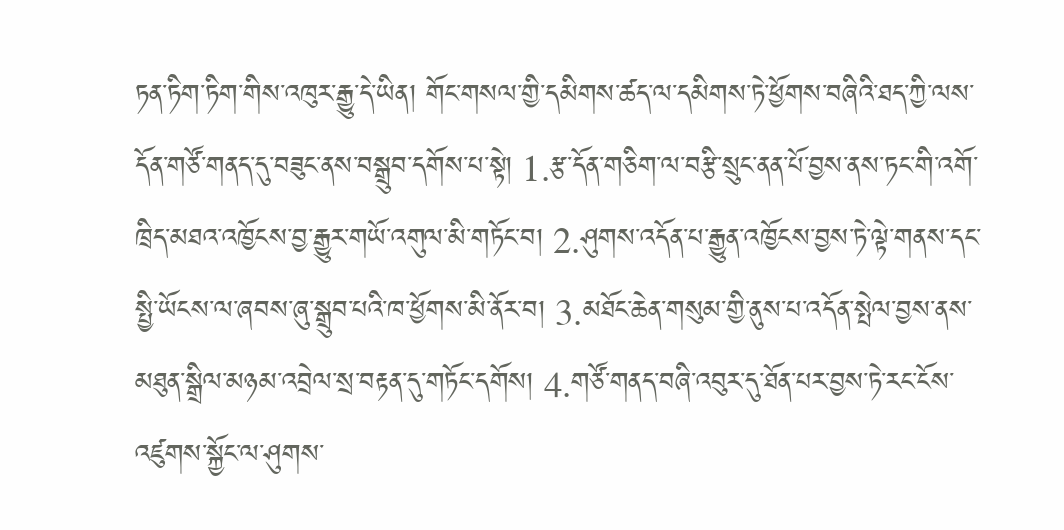ཏན་ཏིག་ཏིག་གིས་འཁུར་རྒྱུ་དེ་ཡིན། གོང་གསལ་གྱི་དམིགས་ཚད་ལ་དམིགས་ཏེ་ཕྱོགས་བཞིའི་ཐད་ཀྱི་ལས་དོན་གཙོ་གནད་དུ་བཟུང་ནས་བསྒྲུབ་དགོས་པ་སྟེ། 1.རྩ་དོན་གཅིག་ལ་བརྩི་སྲུང་ནན་པོ་བྱས་ནས་ཏང་གི་འགོ་ཁྲིད་མཐའ་འཁྱོངས་བྱ་རྒྱུར་གཡོ་འགུལ་མི་གཏོང་བ། 2.ཤུགས་འདོན་པ་རྒྱུན་འཁྱོངས་བྱས་ཏེ་ལྟེ་གནས་དང་སྤྱི་ཡོངས་ལ་ཞབས་ཞུ་སྒྲུབ་པའི་ཁ་ཕྱོགས་མི་ནོར་བ། 3.མཐོང་ཆེན་གསུམ་གྱི་ནུས་པ་འདོན་སྤེལ་བྱས་ནས་མཐུན་སྒྲིལ་མཉམ་འབྲེལ་སྲ་བརྟན་དུ་གཏོང་དགོས། 4.གཙོ་གནད་བཞི་འབུར་དུ་ཐོན་པར་བྱས་ཏེ་རང་ངོས་འཛུགས་སྐྱོང་ལ་ཤུགས་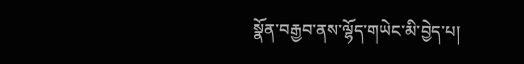སྣོན་བརྒྱབ་ནས་ལྷོད་གཡེང་མི་བྱེད་པ།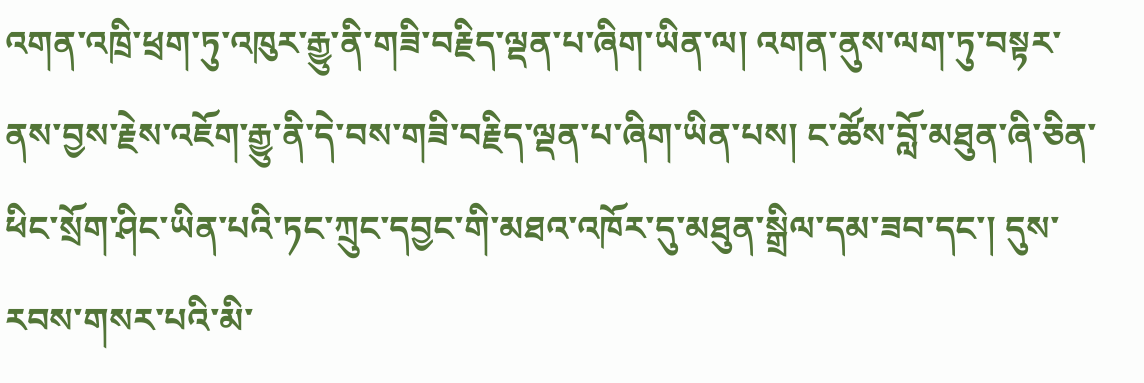འགན་འཁྲི་ཕྲག་ཏུ་འཁུར་རྒྱུ་ནི་གཟི་བརྗིད་ལྡན་པ་ཞིག་ཡིན་ལ། འགན་ནུས་ལག་ཏུ་བསྟར་ནས་བྱས་རྗེས་འཇོག་རྒྱུ་ནི་དེ་བས་གཟི་བརྗིད་ལྡན་པ་ཞིག་ཡིན་པས། ང་ཚོས་བློ་མཐུན་ཞི་ཅིན་ཕིང་སྲོག་ཤིང་ཡིན་པའི་ཏང་ཀྲུང་དབྱང་གི་མཐའ་འཁོར་དུ་མཐུན་སྒྲིལ་དམ་ཟབ་དང་། དུས་རབས་གསར་པའི་མི་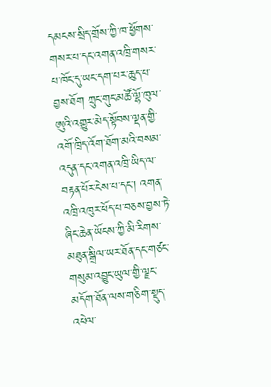དམངས་སྲིད་གྲོས་ཀྱི་ཁ་ཕྱོགས་གསར་པ་དང་འགན་འཁྲི་གསར་པ་ཁོང་དུ་ཡང་དག་པར་ཆུད་པ་བྱས་ཐོག ཀྲུང་གུང་མཚོ་ལྷོ་ཁུལ་ཨུའི་འགྱུར་མེད་སྟོབས་ལྡན་གྱི་འགོ་ཁྲིད་འོག་ཐོག་མའི་བསམ་འདུན་དང་འགན་འཁྲི་ཡིད་ལ་བརྟན་པོར་ངེས་པ་དང་། འགན་འཁྲི་འཁུར་ཕོད་པ་བཅས་བྱས་ཏེ་ཞིང་ཆེན་ཡོངས་ཀྱི་མི་རིགས་མཐུན་སྒྲིལ་ཡར་ཐོན་དང་གཙང་གསུམ་འབྱུང་ཡུལ་གྱི་ལྗང་མདོག་ཐོན་ལས་གཅིག་སྡུད་འཕེལ་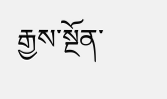རྒྱས་སྔོན་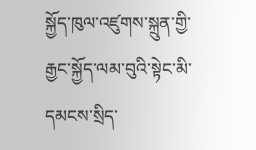སྐྱོད་ཁུལ་འཛུགས་སྐྲུན་གྱི་རྒྱང་སྐྱོད་ལམ་བུའི་སྟེང་མི་དམངས་སྲིད་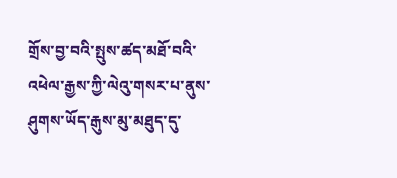གྲོས་བྱ་བའི་སྤུས་ཚད་མཐོ་བའི་འཕེལ་རྒྱས་ཀྱི་ལེའུ་གསར་པ་ནུས་ཤུགས་ཡོད་རྒུས་མུ་མཐུད་དུ་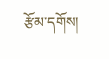རྩོམ་དགོས།